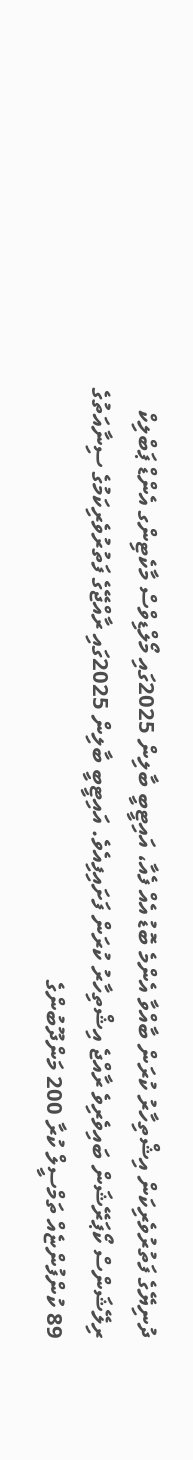ދުނިޔޭގެ ފަތުރުވެރިކަން އިޝްތިހާރު ކުރަން ބާއްވާ އެންމެ ބޮޑު އެއް ފެއާ، އައިޓީބީ ބާލިން 2025ގައި މޯލްޑިވްސް މާކެޓިންގ އެންޑް ޕަބްލިކް ރިލޭޝަންސް ކޯޕަރޭޝަން ބައިވެރިވެ ރާއްޖެ އިޝްތިހާރު ކުރަން ފަށައިފިއެވެ. އައިޓީބީ ބާލިން 2025ގައި ރާއްޖޭގެ ފަތުރުވެރިކަމުގެ ސިނާއަތުގެ 89 ކުންފުންޏެއް ތަމްސީލް ކުރާ 200 މަންދޫބުންގެ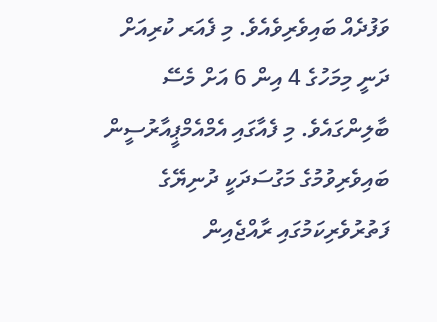ވަފުދެއް ބައިވެރިވެއެވެ. މި ފެއަރ ކުރިއަށް ދަނީ މިމަހުގެ 4 އިން 6 އަށް މެސޭ ބާލިންގައެވެ. މި ފެއާގައި އެމްއެމްޕީއާރުސީން ބައިވެރިވުމުގެ މަގުސަދަކީ ދުނިޔޭގެ ފަތުރުވެރިކަމުގައި ރާއްޖެއިން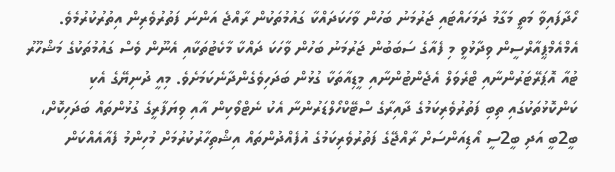ހޯދާފައިވާ މަތީ މަގާމު ދަމަހައްޓައި ޖަރުމަނު ބަހުން ވާހަކަދައްކާ ގައުމުތަކުން ރާއްޖެ އަންނަ ފަތުރުވެރިން އިތުރުކުރުމެވެ.
އެމްއެމްޕީއާރްސީން ވިދާޅުވީ މި ފެއާގެ ސަބަބުން ޖަރުމަނު ބަހުން ވާހަކަ ދައްކާ މާކެޓުތަކާއި އެނޫން ވެސް ގައުމުތަކުގެ މަޝްހޫރު ޓުއާ އޮޕަރޭޓަރުންނާއި ޓްރެވަލް އެޖެންޓުންނާއި މީޑިއާތަކާ ގުޅުން ބަދަހިވެގެންދާނެކަމަށެވެ. މިއީ ދުނިޔޭގެ އެކި ކަންކޮޅުތަކުގައި ތިބި ފަތުރުވެރިކަމުގެ ދާއިރާގެ ސްޓޭކްހޯލްޑަރުންނާ އެކު ނެޓްވޯކިން އާއި ވިޔަފާރީގެ ގުޅުންތައް ބަދަހިކޮށް، ބީ2ބީ އަދި ބީ2ސީ އޯޑިއަންސަށް ރާއްޖޭގެ ފަތުރުވެރިކަމުގެ އުފެއްދުންތައް އިޝްތިހާރުކުރުމަށް މުހިންމު ފެއާއެއްކަން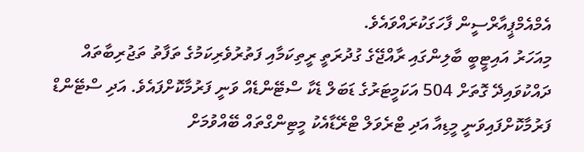އެމްއެމްޕީއާރްސީން ފާހަގަކުރައްވައެވެ.
މިއަހަރު އައިޓީބީ ބާލިންގައި ރާއްޖޭގެ ގުދުރަތީ ރީތިކަމާއި ފަތުރުވެރިކަމުގެ ތަފާތު ތަޖުރިބާތައް ދައްކުވައިދޭ ގޮތަށް 504 އަކަމީޓަރުގެ ޑަބަލް ޑެކާ ސްޓޭންޑެއް ވަނީ ފަރުމާކޮށްފައެވެ. އަދި ސްޓޭންޑް ފަރުމާކޮށްފައިވަނީ މީޑިއާ އަދި ޓްރެވަލް ޓްރޭޑާއެކު މީޓިންގްތައް ބޭއްވުމަށް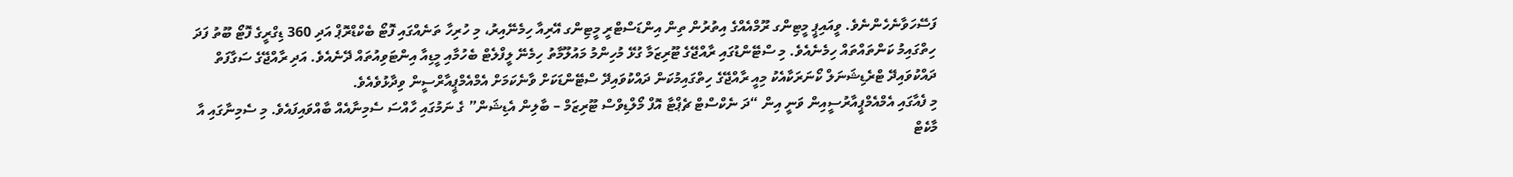ފަސޭހަވާނެހެންނެވެ. ވީއައިޕީ މީޓިންގ ރޫމްއެއްގެ އިތުރުން ތިން އިންޑަސްޓްރީ މީޓިންގ އޭރިއާ ހިމެނޭއިރު، މި ހުރިހާ ތަނެއްގައި ފޮޓޯ ބެކްޑްރޮޕް އަދި 360 ޑިގްރީގެ ފޮޓޯ ބޫތު ފަދަ ހިތްގައިމު ކަންތައްތައް ހިމެނެއެވެ. މި ސްޓޭންޑުގައި ރާއްޖޭގެ ޓޫރިޒަމާ ގުޅޭ މުހިންމު މައުލޫމާތު ހިމެނޭ ލީފްލެޓް ބެހުމާއި މީޑިއާ އިންޓަވިއުތައް ދޭނެއެވެ. އަދި ރާއްޖޭގެ ސަގާފަތް ދައްކުވައިދޭ ޓްރެޑިޝަނަލް ކޯނަރަކާއެކު މިއީ ރާއްޖޭގެ ހިތްގައިމުކަން ދައްކުވައިދޭ ސްޓޭންޑަކަށް ވާނެކަމަށް އެމްއެމްޕީއާރްސީން ވިދާޅުވެއެވެ.
މި ފެއާގައި އެމްއެމްޕީއާރުސީއިން ވަނީ އިން “ދަ ނެކްސްޓް ޗެޕްޓާ އޮފް މޯލްޑިވްސް ޓޫރިޒަމް – ބާލިން އެޑިޝަން” ގެ ނަމުގައި ހާއްސަ ސެމިނާއެއް ބާއްވައިފައެވެ. މި ސެމިނާގައި އާ މާކެޓް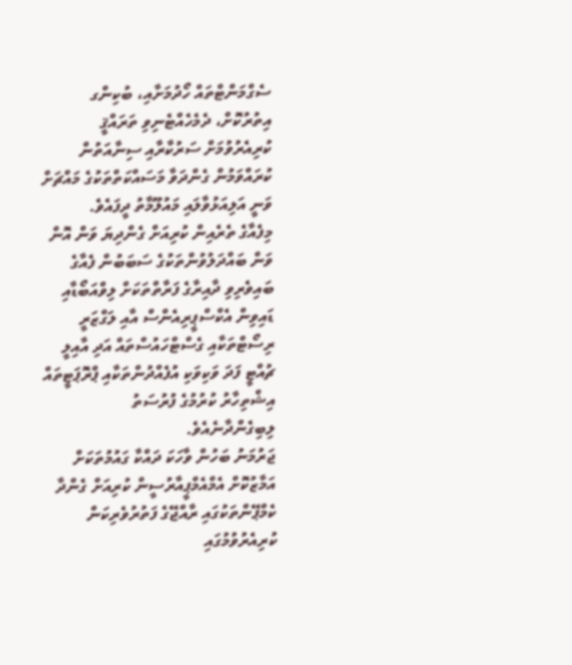ސެގްމަންޓްތައް ހޯދުމަށާއި، ބުކިންގ އިތުރުކޮށް، ދެމެހެއްޓެނިވި ތަރައްޤީ ކުރިއެރުވުމަށް ސަރުކާރާއި ސިނާއަތުން ކުރައްވަމުން ގެންދަވާ މަސައްކަތްތަކުގެ މައްޗަށް ވަނީ އަލިއަޅުވާލައި މައުލޫމާތު ދީފައެވެ.
މިފެއާގެ ތެރެއިން ކުރިއަށް ގެންދިޔަ ވަން އޮން ވަން ބައްދަލުވުންތަކުގެ ސަބަބުން ފެއާގެ ބައިވެރިވި ދާއިރާގެ ފަރާތްތަކަށް ލިވްއަބޯޑާއި ޑައިވިން އެކްސްޕީރިއެންސް އާއި ލަގްޒަރީ ރިސޯޓްތަކާއި ގެސްޓްހައުސްތައް އަދި އާއިލީ ޗުއްޓީ ފަދަ ވަކިވަކި އުފެއްދުންތަކާއި ޕްރޮޕަޓީތައް އިޝްތިހާރު ކުރުމުގެ ފުރުސަތު ލިބިގެންދާނެއެވެ.
ޖަރުމަނު ބަހުން ވާހަކަ ދައްކާ ގައުމުތަކަށް އަމާޒުކޮށް އެމްއެމްޕީއާރުސީން ކުރިއަށް ގެންދާ ކެމްޕޭންތަކުގައި ރާއްޖޭގެ ފަތުރުވެރިކަން ކުރިއެރުވުމުގައި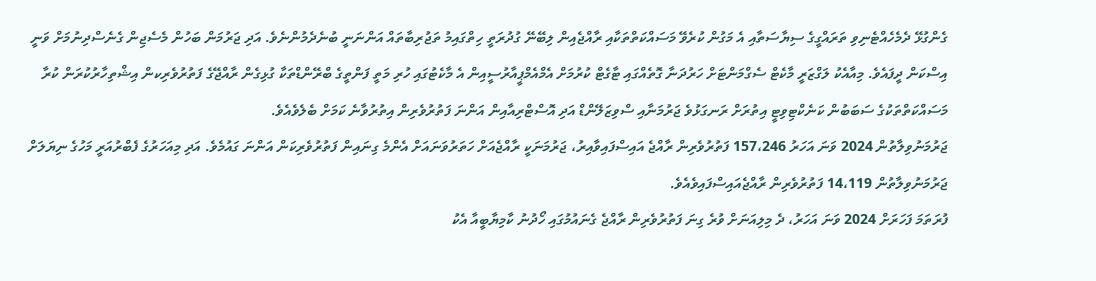ގެންގުޅޭ ދެމެހެއްޓެނިވި ތަރައްގީގެ ސިޔާސަތާއި އެ މަގުން ކުރެވޭ މަސައްކަތްތަކާއި ރާއްޖެއިން ލިބޭނޭ ގުދުރަތީ ހިތްގައިމު ތަޖުރިބާތައް އަންނަނީ ބުނެދެމުންނެވެ. އަދި ޖަރުމަން ބަހުން މެސެޖިން ގެނެސްދިނުމަށް ވަނީ އިސްކަން ދީފައެވެ. މިއާއެކު ލަގްޒަރީ މާކެޓް ސެގްމަންޓަށް ހަރުދަނާ ގޮތެއްގައި ޓާގެޓް ކުރުމަށް އެމްއެމްޕީއާރުސީއިން އެ މާކެޓުގައި ހުރި މަތީ ފަންތީގެ ބްރޭންޑްތަކާ ގުޅިގެން ރާއްޖޭގެ ފަތުރުވެރިކން އިޝްތިހާރުކުރަން ކުރާ މަސައްކަތްތަކުގެ ސަބަބުން ކަނެކްޓިވިޓީ އިތުރަށް ރަނގަޅުވެ ޖަރުމަނާއި ސްވިޒަލޭންޑް އަދި އޮސްޓްރިއާއިން އަންނަ ފަތުރުވެރިން އިތުރުވާނެ ކަމަށް ބެލެވެއެވެ.
ޖަރުމަނުވިލާތުން 2024 ވަނަ އަހަރު 157،246 ފަތުރުވެރިން ރާއްޖެ އައިސްފައިވާއިރު، ޖަރުމަނަކީ ރާއްޖެއަށް ހަތަރުވަނައަށް އެންމެ ގިނައިން ފަތުރުވެރިކަން އަންނަ ގައުމެވެ. އަދި މިއަހަރުގެ ފެބްރުއަރީ މަހުގެ ނިޔަލަށް ޖަރުމަނުވިލާތުން 14،119 ފަތުރުވެރިން ރާއްޖެއައިސްފައިވެއެވެ.
ފުރަތަމަ ފަހަރަށް 2024 ވަނަ އަހަރު، ދެ މިލިއަނަށް ވުރެ ގިނަ ފަތުރުވެރިން ރާއްޖެ ގެނައުމުގައި ހޯދުނު ކާމިޔާބީއާ އެކު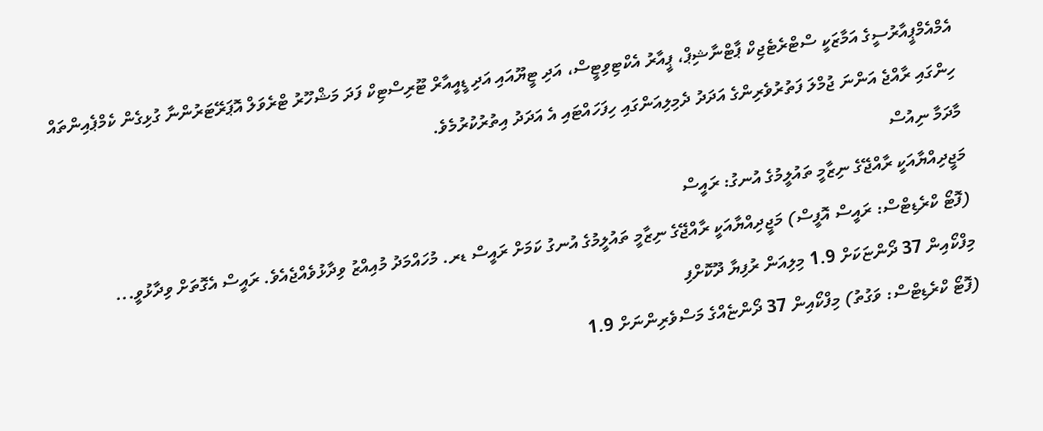އެމްއެމްޕީއާރުސީގެ އަމާޒަކީ ސްޓްރެޓެޖިކް ޕާޓްނާޝިޕް، ޕީއާރު އެކްޓިވިޓީސް، އަދި ޓީޔޫއައި އަދި ޑީއީއާރް ޓޫރިސްޓިކް ފަދަ މަޝްހޫރު ޓްރެވަލް އޮޕަރޭޓަރުންނާ ގުޅިގެން ކެމްޕެއިންތައް ހިންގައި ރާއްޖެ އަންނަ ޖުމްލަ ފަތުރުވެރިންގެ އަދަދު ދެމިލިއަންގައި ހިފަހައްޓައި އެ އަދަދު އިތުރުކުރުމެވެ.
މާދަމާ ނިއުސް
މަޖީދިއްޔާއަކީ ރާއްޖޭގެ ނިޒާމީ ތައުލީމުގެ އުނގު: ރައީސް
(ފޮޓޯ ކްރެޑިޓްސް: ރައީސް އޮފީސް) މަޖީދިއްޔާއަކީ ރާއްޖޭގެ ނިޒާމީ ތައުލީމުގެ އުނގު ކަމަށް ރައީސް ޑރ. މުހައްމަދު މުއިއްޒު ވިދާޅުވެއްޖެއެވެ. ރައީސް އެގޮތަށް ވިދާޅުވީ...
މިފްކޯއިން 37 ދޯންޏަކަށް 1.9 މިލިއަން ރުފިޔާ ދޫކޮށްފި
(ފޮޓޯ ކްރެޑިޓްސް: ވަގުތު) މިފްކޯއިން 37 ދޯންޏެއްގެ މަސްވެރިންނަށް 1.9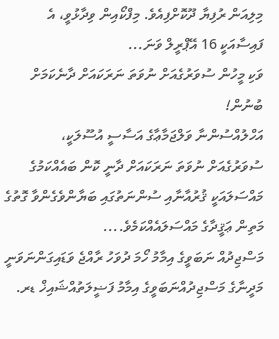މިލިއަން ރުފިޔާ ދޫކޮށްފިއެވެ. މިފްކޯއިން ވިދާޅުވީ، އެ ފައިސާއަކީ 16 އޭޕްރީލް ވަނަ...
ވަކި މީހުން ސުވަރުގެއަށް ނުވަތަ ނަރަކައަށް ދާނެކަމަށް ބުނުން!
އަހްލުއްސުންނާ ވަލްޖަމާޢާގެ އަސާސީ އުސޫލަކީ، ސުވަރުގެއަށް ނުވަތަ ނަރަކައަށް ދާނީ ކޮން ބައެއްކަމުގެ މައްސަލައަކީ ޤުރުއާނާއި ސުންނަތުގައި ބަޔާންވެގެންވާ ގޮތުގެ މަތިން ޢަޤީދާގެ މައްސަލައެއްކަމެވެ....
މަސްޖިދުއް ނަބަވީގެ އިމާމު ހޯމަ ދުވަހު ރާއްޖެ ވަޑައިގަންނަވަނީ
މަދީނާގެ މަސްޖިދުއްނަބަވީގެ އިމާމު ފަޟީލަތުއްޝައިޚް ޑރ.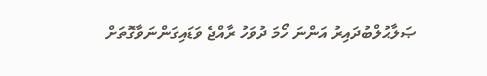ޞަލާޙުލްބުދައިރު އަންނަ ހޯމަ ދުވަހު ރާއްޖެ ވަޑައިގަންނަވާގޮތަށް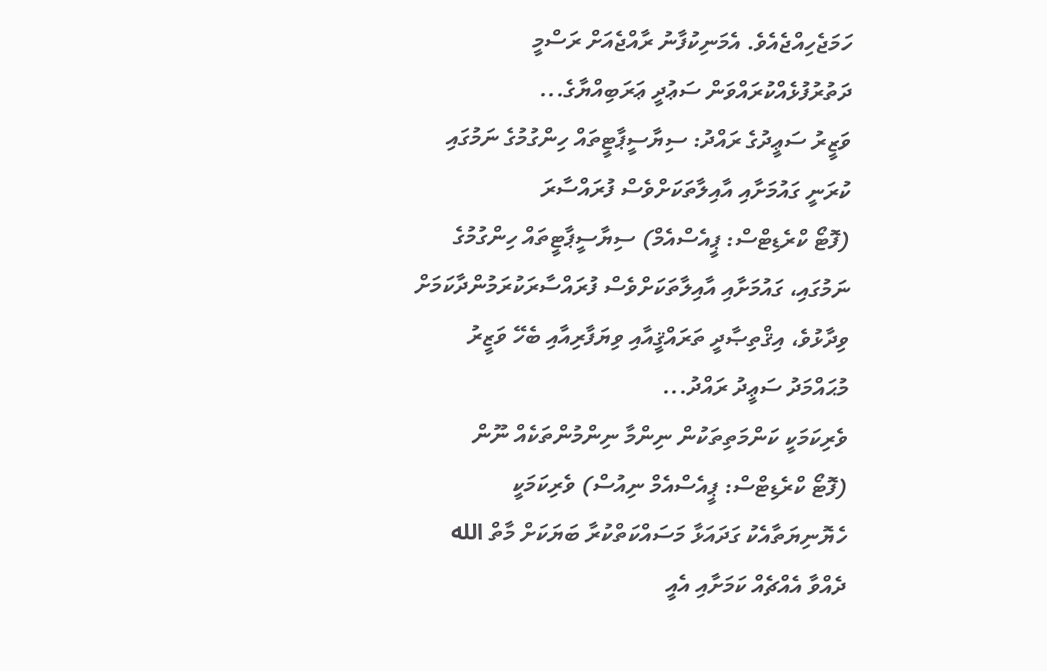ހަމަޖެހިއްޖެއެވެ. އެމަނިކުފާނު ރާއްޖެއަށް ރަސްމީ ދަތުރުފުޅެއްކުރައްވަން ސަޢުދީ ޢަރަބިއްޔާގެ...
ވަޒީރު ސަޢީދުގެ ރައްދު: ސިޔާސީޕާޓީތައް ހިންގުމުގެ ނަމުގައި ކުރަނީ ގައުމަށާއި އާއިލާތަކަށްވެސް ފުރައްސާރަ
(ފޮޓޯ ކްރެޑިޓްސް: ޕީއެސްއެމް) ސިޔާސީޕާޓީތައް ހިންގުމުގެ ނަމުގައި، ގައުމަށާއި އާއިލާތަކަށްވެސް ފުރައްސާރަކުރަމުންދާކަމަށް ވިދާޅުވެ، އިޤްތިޞާދީ ތަރައްޤީއާއި ވިޔަފާރިއާއި ބެހޭ ވަޒީރު މުޙައްމަދު ސަޢީދު ރައްދު...
ވެރިކަމަކީ ކަންމަތިތަކުން ނިންމާ ނިންމުންތަކެއް ނޫން
(ފޮޓޯ ކްރެޑިޓްސް: ޕީއެސްއެމް ނިއުސް) ވެރިކަމަކީ ހެޔޮނިޔަތާއެކު ގަދައަޅާ މަސައްކަތްކުރާ ބަޔަކަށް މާތް الله ދެއްވާ އެއްޗެއް ކަމަށާއި އެއީ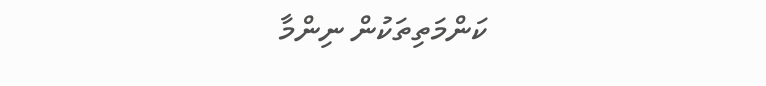ކަންމަތިތަކުން ނިންމާ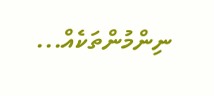ނިންމުންތަކެއް...